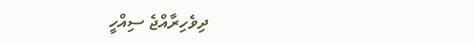ދިވެހިރާއްޖެ ސިއްހީ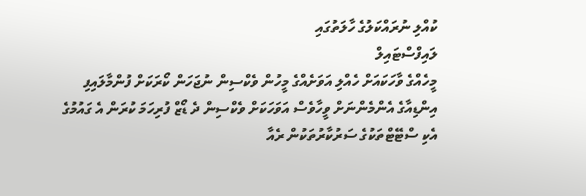ކުއްލި ނުރައްކަލުގެ ހާލަތުގައި
ލައިފްސްޓައިލް
މީހެއްގެ ވާހަކައަށް ހެއްލި އަވަށެއްގެ މީހުން ވެކްސިން ނުޖަހަން ކޯރަކަށް ފުންމާލައިފި
އިންޑިއާގެ އެންމެންނަށް ވީހާވެސް އަވަހަކަށް ވެކްސިން ދެ ޑޯޒް ފުރިހަމަ ކުރަން އެ ގައުމުގެ އެކި ސްޓޭޓްތަކުގެ ސަރުކާރުތަކުން ރެއާ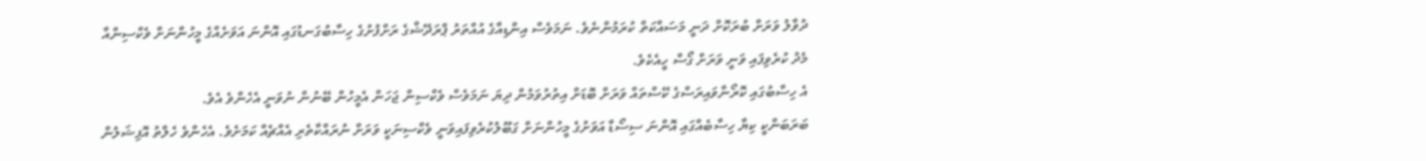ދުވާލު ވަރަށް ބުރަކޮށް ދަނީ މަސައްކަތް ކުރަމުންނެވެ. ނަމަވެސް އިންޑިއާގެ އުއްތަރު ޕްރަދޭޝްގެ ރަށްފުށުގެ ހިސާބުގަނޑުގައި އޮންނަ އަވަށެއްގެ މީހުންނަށް ވެކްސިންއާ މެދު ކުރެވިފައި ވަނީ ވަރަށް ގޯސް ހީއެކެވެ.
އެ ހިސާބުގައި ކޮރޯނާވައިރަސްގެ ކޭސްތައް ވަރަށް ބޮޑަށް އިތުރުވަމުން ދިޔަ ނަމަވެސް ވެކްސިން ޖަހަން އެމީހުން ބޭނުން ނުވަނީ އެހެންވެ އެވެ.
ބަރަބަންކީ ކިޔާ ހިސާބެއްގައި އޮންނަ ސިސޯޑާ އަވަށުގެ މީހުންނަށް ގަބޫލުކުރެވިފައިވަނީ ވެކްސިނަކީ ވަރަށް ނުރައްކާތެރި އެއްޗެއް ކަމަށެވެ. އެހެންވެ ހެލްތު އޮފިޝަލުން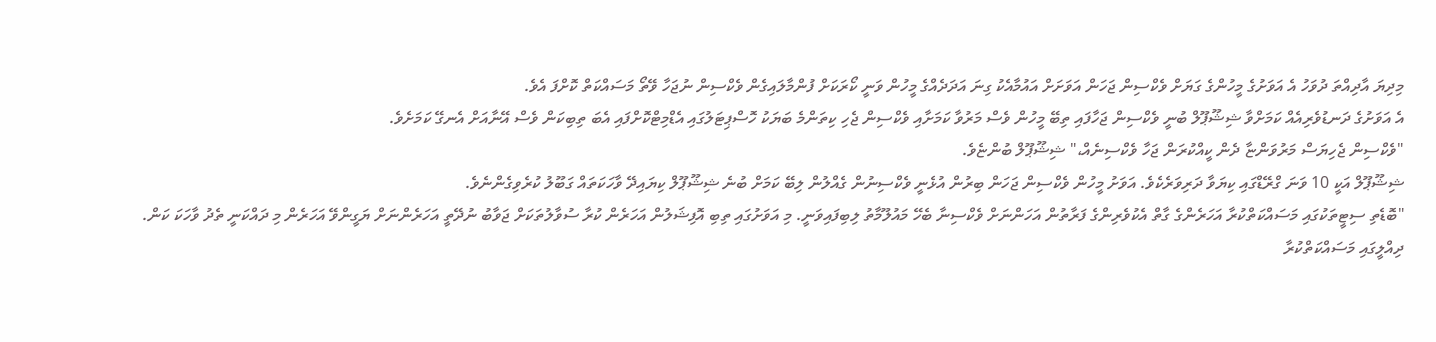މިދިޔަ އާދިއްތަ ދުވަހު އެ އަވަށުގެ މީހުންގެ ގަޔަށް ވެކްސިން ޖަހަން އަވަށަށް އައުމާއެކު ގިނަ އަދަދެއްގެ މީހުން ވަނީ ކޯރަކަށް ފުންމާލައިގެން ވެކްސިން ނުޖަހާ ވޭތޯ މަސައްކަތް ކޮށްފަ އެވެ.
އެ އަވަށުގެ ދަނޑުވެރިއެއް ކަމަށްވާ ޝިޝޫޕޫލް ބުނީ ވެކްސިން ޖަހާފައި ތިބޭ މީހުން ވެސް މަރުވާ ކަމަށާއި ވެކްސިން ޖެހި ކިތަންމެ ބަޔަކު ހޮސްޕިޓަލުގައި އެޑްމިޓްކޮށްފައި އެބަ ތިބިކަން ވެސް އޭނާއަށް އެނގޭ ކަމަށެވެ.
"ވެކްސިން ޖެހިޔަސް މަރުވަންޏާ ދެން ކީއްކުރަން ޖަހާ ވެކްސިނެއް،" ޝިޝޫޕޫލް ބުންޏެވެ.
ޝިޝޫޕޫލް އަކީ 10 ވަނަ ގްރޭޑްގައި ކިޔަވާ ދަރިވަރެކެވެ. އަވަށު މީހުން ވެކްސިން ޖަހަން ބިރުން އުޅެނީ ވެކްސިނުން ގެއްލުން ލިބޭ ކަމަށް ބުނެ ޝިޝޫޕޫލް ކިޔައިދޭ ވާހަކަތައް ގަބޫލު ކުރެވިގެންނެވެ.
"ބޮޑެތި ސިޓީތަކުގައި މަސައްކަތްކުރާ އަހަރެންގެ ގާތް އެކުވެރިންގެ ފަރާތުން އަހަންނަށް ވެކްސިނާ ބެހޭ މައުލޫމާތު ލިބިފައިވަނީ. މި އަވަށުގައި ތިބި އޮފިޝަލުން އަހަރެން ކުރާ ސުވާލުތަކަށް ޖަވާބު ނުދޭތީ އަހަރެންނަށް ޔަގީންވޭ އަހަރެން މި ދައްކަނީ ތެދު ވާހަކަ ކަން. ދިއްލީގައި މަސައްކަތްކުރާ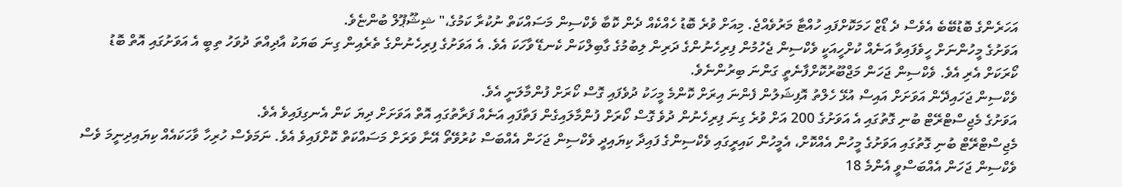އަހަރެންގެ ބޮޑުބޭބެ އެވެސް ދެ ޑޯޒް ހަމަކޮށްފައި ހުއްޓާ މަރުވެއްޖެ. މިއަށް ވުރެ ބޮޑު ހެއްކެއް ދެން ކޮބާ ވެކްސިން މަސައްކަތް ނުކުރާ ކަމުގެ،" ޝިޝޫޕޫލް ބުންޏެވެ.
އަވަށުގެ މީހުންނަށް ހީވެފައިވާ އަނެއް ކުށްހީއަކީ ވެކްސިން ޖެހުމުން ފިރިހެނުންގެ ދަރިން ލިބުމުގެ ގާބިލްކަން ކެނޑޭ ވާހަކަ އެވެ. އެ އަވަށުގެ ފިރިހެނުންގެ ތެރެއިން ގިނަ ބަޔަކު އާދިއްތަ ދުވަހު ތިބީ އެ އަވަށުގައި އޮތް ބޮޑު ކޯރަކަށް އެރި އެވެ. ވެކްސިން ޖަހަން މަޖްބޫރުކޮށްފާނެތީ ގަންނަ ބިރުންނެވެ.
ވެކްސިން ޖަހައިދޭން އަވަށަށް އައިސް އުޅޭ ހެލްތު އޮފިޝަލުން ފެންނަ އިރަށް ކޮންމެ މީހަކު ދުވެފައި ގޮސް ކޯރަށް ފުންމާލަނީ އެވެ.
އަވަށުގެ މެޖިސްޓްރޭޓް ބުނި ގޮތުގައި އެ އަވަށުގެ 200 އަށް ވުރެ ގިނަ ފިރިހެނުން ދުވެ ގޮސް ކޯރަށް ފުންމާލައިގެން ފަތާފައި އަނެއް ފަރާތުގައި އޮތް އަވަށަށް ދިޔަ ކަން އެނގިފައިވެ އެވެ.
މެޖިސްޓްރޭޓް ބުނި ގޮތުގައި އަވަށުގެ މީހުން އެއްކޮށް، އެމީހުން ކައިރީގައި ވެކްސިންގެ ފައިދާ ކިޔައިދީ ވެކްސިން ޖަހަން އެއްބަސް ކުރުވޭތޯ އޭނާ ވަރަށް މަސައްކަތް ކޮށްފައިވެ އެވެ. ނަމަވެސް ހުރިހާ ވާހަކައެއް ކިޔައިދިނީމަ ވެސް ވެކްސިން ޖަހަން އެއްބަސްވީ އެންމެ 18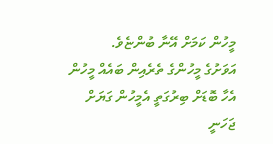މީހުން ކަމަށް އޭނާ ބުންޏެވެ.
އަވަށުގެ މީހުންގެ ތެރެއިން ބައެއް މީހުން އެހާ ބޮޑަށް ބިރުގަތީ އެމީހުން ގަޔަށް ޖަހަނީ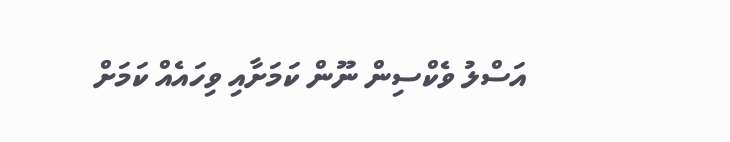އަސްލު ވެކްސިން ނޫން ކަމަށާއި ވިހައެއް ކަމަށް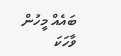ބައެއް މީހުން ވާހަކަ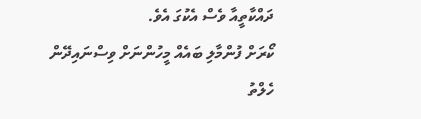ދައްކާތީއާ ވެސް އެކުގަ އެވެ.
ކޯރަށް ފުންމާލި ބައެއް މީހުންނަށް ވިސްނައިދޭން ހެލްތު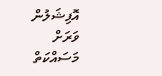އޮފިޝަލުން ވަރަށް މަސައްކަތް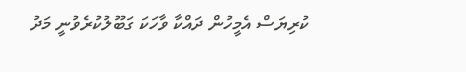ކުރިޔަސް އެމީހުން ދައްކާ ވާހަކަ ގަބޫލުކުރެވުނީ މަދު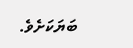ބަޔަކަށެވެ.